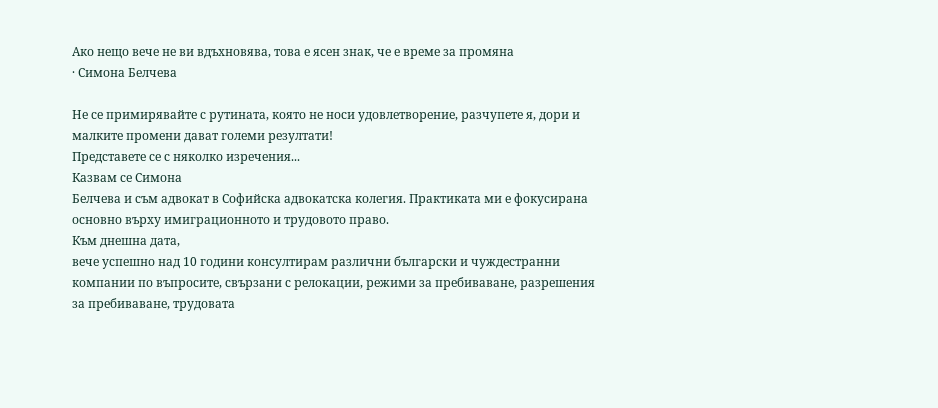Ако нещо вече не ви вдъхновява, това е ясен знак, че е време за промяна
· Симона Белчева

Не се примирявайте с рутината, която не носи удовлетворение, разчупете я, дори и малките промени дават големи резултати!
Представете се с няколко изречения...
Казвам се Симона
Белчева и съм адвокат в Софийска адвокатска колегия. Практиката ми е фокусирана
основно върху имиграционното и трудовото право.
Към днешна дата,
вече успешно над 10 години консултирам различни български и чуждестранни
компании по въпросите, свързани с релокации, режими за пребиваване, разрешения
за пребиваване, трудовата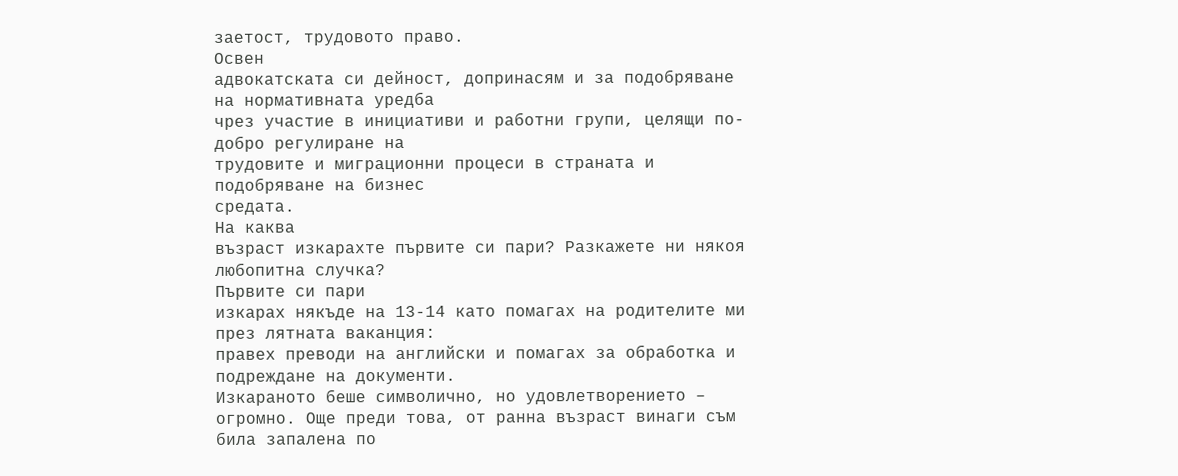заетост, трудовото право.
Освен
адвокатската си дейност, допринасям и за подобряване на нормативната уредба
чрез участие в инициативи и работни групи, целящи по-добро регулиране на
трудовите и миграционни процеси в страната и подобряване на бизнес
средата.
На каква
възраст изкарахте първите си пари? Разкажете ни някоя любопитна случка?
Първите си пари
изкарах някъде на 13-14 като помагах на родителите ми през лятната ваканция:
правех преводи на английски и помагах за обработка и подреждане на документи.
Изкараното беше символично, но удовлетворението – огромно. Още преди това, от ранна възраст винаги съм
била запалена по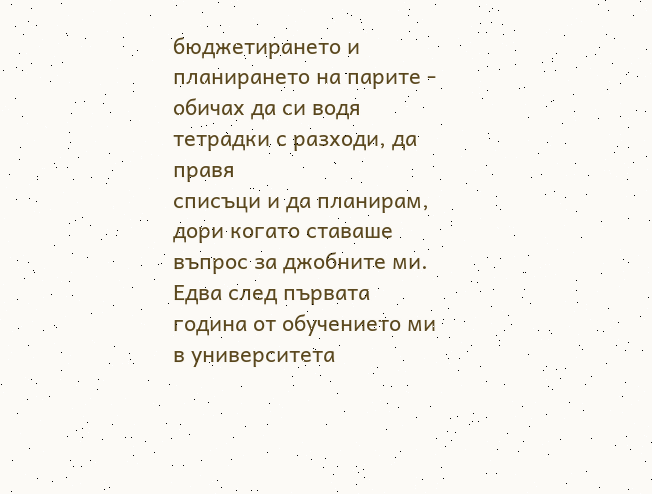бюджетирането и планирането на парите - обичах да си водя тетрадки с разходи, да правя
списъци и да планирам, дори когато ставаше въпрос за джобните ми.
Едва след първата
година от обучението ми в университета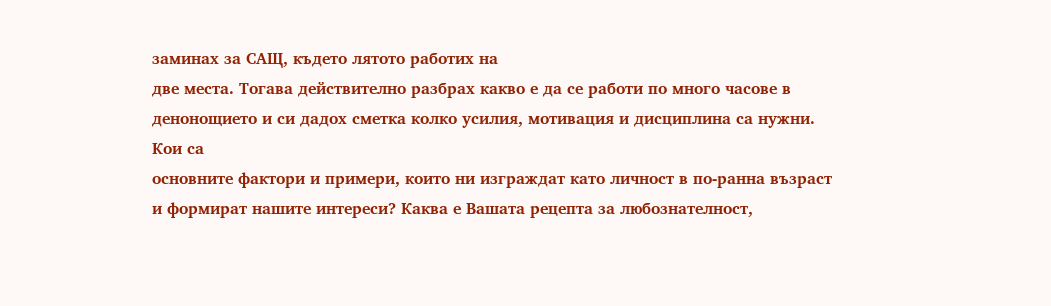заминах за САЩ, където лятото работих на
две места. Тогава действително разбрах какво е да се работи по много часове в
денонощието и си дадох сметка колко усилия, мотивация и дисциплина са нужни.
Кои са
основните фактори и примери, които ни изграждат като личност в по-ранна възраст
и формират нашите интереси? Каква е Вашата рецепта за любознателност,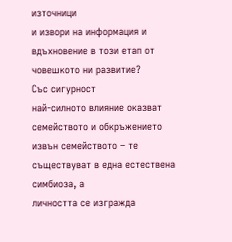източници
и извори на информация и вдъхновение в този етап от човешкото ни развитие?
Със сигурност
най-силното влияние оказват семейството и обкръжението извън семейството – те съществуват в една естествена симбиоза, а
личността се изгражда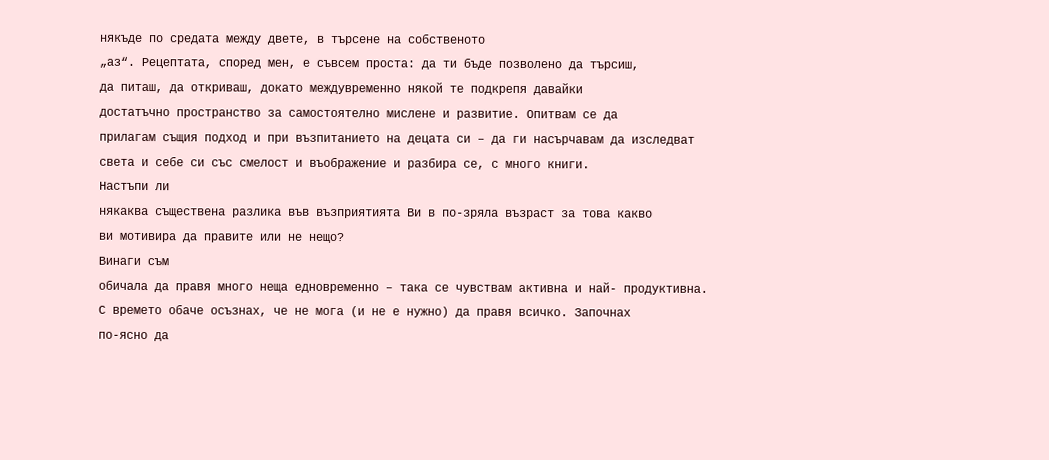някъде по средата между двете, в търсене на собственото
„аз“. Рецептата, според мен, е съвсем проста: да ти бъде позволено да търсиш,
да питаш, да откриваш, докато междувременно някой те подкрепя давайки
достатъчно пространство за самостоятелно мислене и развитие. Опитвам се да
прилагам същия подход и при възпитанието на децата си – да ги насърчавам да изследват
света и себе си със смелост и въображение и разбира се, с много книги.
Настъпи ли
някаква съществена разлика във възприятията Ви в по-зряла възраст за това какво
ви мотивира да правите или не нещо?
Винаги съм
обичала да правя много неща едновременно – така се чувствам активна и най- продуктивна.
С времето обаче осъзнах, че не мога (и не е нужно) да правя всичко. Започнах
по-ясно да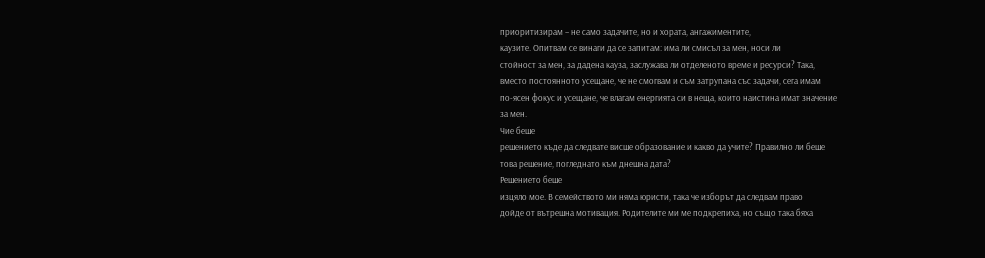приоритизирам – не само задачите, но и хората, ангажиментите,
каузите. Опитвам се винаги да се запитам: има ли смисъл за мен, носи ли
стойност за мен, за дадена кауза, заслужава ли отделеното време и ресурси? Така,
вместо постоянното усещане, че не смогвам и съм затрупана със задачи, сега имам
по-ясен фокус и усещане, че влагам енергията си в неща, които наистина имат значение
за мен.
Чие беше
решението къде да следвате висше образование и какво да учите? Правилно ли беше
това решение, погледнато към днешна дата?
Решението беше
изцяло мое. В семейството ми няма юристи, така че изборът да следвам право
дойде от вътрешна мотивация. Родителите ми ме подкрепиха, но също така бяха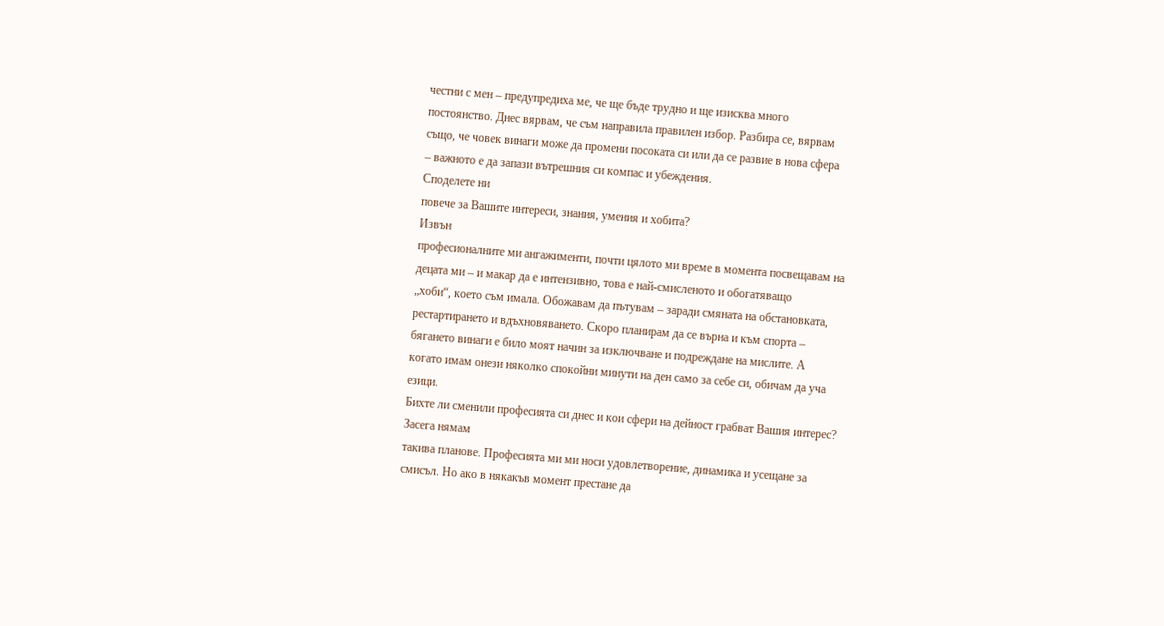честни с мен – предупредиха ме, че ще бъде трудно и ще изисква много
постоянство. Днес вярвам, че съм направила правилен избор. Разбира се, вярвам
също, че човек винаги може да промени посоката си или да се развие в нова сфера
– важното е да запази вътрешния си компас и убеждения.
Споделете ни
повече за Вашите интереси, знания, умения и хобита?
Извън
професионалните ми ангажименти, почти цялото ми време в момента посвещавам на
децата ми – и макар да е интензивно, това е най-смисленото и обогатяващо
„хоби“, което съм имала. Обожавам да пътувам – заради смяната на обстановката,
рестартирането и вдъхновяването. Скоро планирам да се върна и към спорта –
бягането винаги е било моят начин за изключване и подреждане на мислите. А
когато имам онези няколко спокойни минути на ден само за себе си, обичам да уча
езици.
Бихте ли сменили професията си днес и кои сфери на дейност грабват Вашия интерес?
Засега нямам
такива планове. Професията ми ми носи удовлетворение, динамика и усещане за
смисъл. Но ако в някакъв момент престане да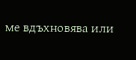ме вдъхновява или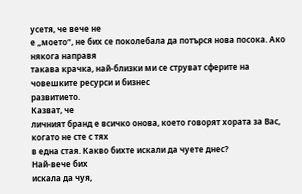усетя, че вече не
е „моето“, не бих се поколебала да потърся нова посока. Ако някога направя
такава крачка, най-близки ми се струват сферите на човешките ресурси и бизнес
развитието.
Казват, че
личният бранд е всичко онова, което говорят хората за Вас, когато не сте с тях
в една стая. Какво бихте искали да чуете днес?
Най-вече бих
искала да чуя,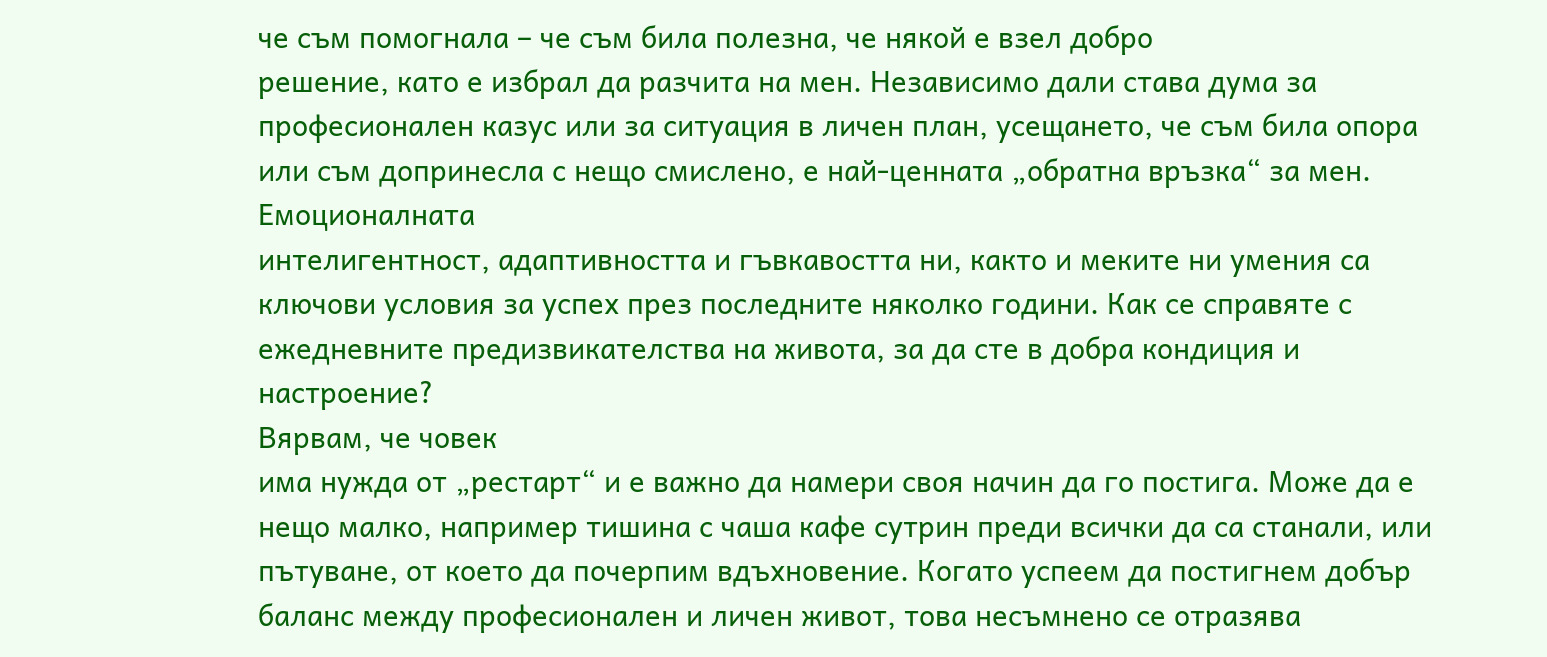че съм помогнала – че съм била полезна, че някой е взел добро
решение, като е избрал да разчита на мен. Независимо дали става дума за
професионален казус или за ситуация в личен план, усещането, че съм била опора
или съм допринесла с нещо смислено, е най-ценната „обратна връзка“ за мен.
Емоционалната
интелигентност, адаптивността и гъвкавостта ни, както и меките ни умения са
ключови условия за успех през последните няколко години. Как се справяте с
ежедневните предизвикателства на живота, за да сте в добра кондиция и
настроение?
Вярвам, че човек
има нужда от „рестарт“ и е важно да намери своя начин да го постига. Може да е
нещо малко, например тишина с чаша кафе сутрин преди всички да са станали, или
пътуване, от което да почерпим вдъхновение. Когато успеем да постигнем добър
баланс между професионален и личен живот, това несъмнено се отразява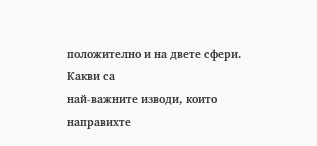положително и на двете сфери.
Какви са
най-важните изводи, които направихте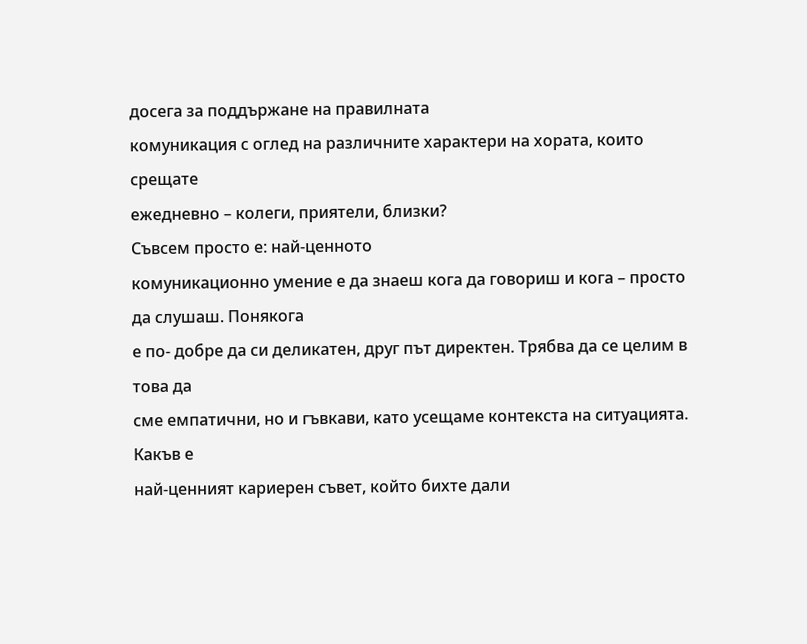досега за поддържане на правилната
комуникация с оглед на различните характери на хората, които срещате
ежедневно – колеги, приятели, близки?
Съвсем просто е: най-ценното
комуникационно умение е да знаеш кога да говориш и кога – просто да слушаш. Понякога
е по- добре да си деликатен, друг път директен. Трябва да се целим в това да
сме емпатични, но и гъвкави, като усещаме контекста на ситуацията.
Какъв е
най-ценният кариерен съвет, който бихте дали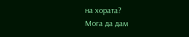на хората?
Мога да дам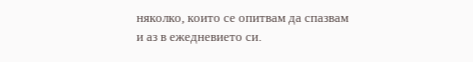няколко, които се опитвам да спазвам и аз в ежедневието си.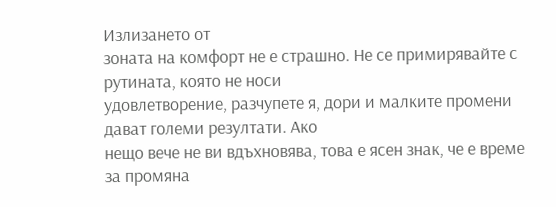Излизането от
зоната на комфорт не е страшно. Не се примирявайте с рутината, която не носи
удовлетворение, разчупете я, дори и малките промени дават големи резултати. Ако
нещо вече не ви вдъхновява, това е ясен знак, че е време за промяна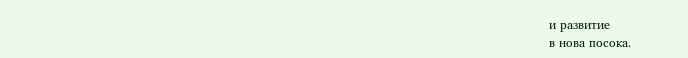и развитие
в нова посока.